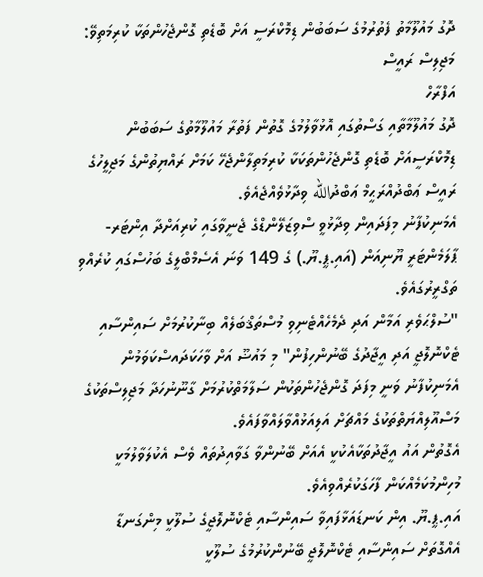ދޮގު މައުލޫމާތު ފެތުރުމުގެ ސަބަބުން ޑިމޮކްރަސީ އަށް ބޮޑެތި ގޮންޖެހުންތަކާ ކުރިމަތިވޭ: މަޖިލިސް ރައީސް
އަފްރާހް
ދޮގު މައުލޫމާތާއި ގަސްތުގައި އޮޅުވާލުމުގެ ގޮތުން ފަތުރާ މައުލޫމާތުގެ ސަބަބުން ޑިމޮކްރަސީއަށް ބޮޑެތި ގޮންޖެހުންތަކަކާ ކުރިމަތިލާންޖެހޭ ކަމަށް ރައްޔިތުންގެ މަޖިލީހުގެ ރައީސް ޢަބްދުއްރަޙީމް ޢަބްދުالله ވިދާޅުވެއްޖެއެވެ.
އެމަނިކުފާނު މިފަދައިން ވިދާޅުވީ ސްވިޒަލޭންޑްގެ ޖެނީވާގައި ކުރިއަށްދާ އިންޓަރ-ޕާލަމެންޓަރީ ޔޫނިއަން (އައި.ޕީ.ޔޫ.) ގެ 149 ވަނަ އެސެމްބްލީގެ ބަހުސްގައި ކުރެއްވި ތަގްރީރުގައެވެ.
"ސުލްޙަވެރި އަމާން އަދި ދެމެހެއްޓެނިވި މުސްތަޤްބަލެއް ބިނާކުރުމަށް ސައިންސާއި ޓެކްނޮލޮޖީ އަދި އީޖާދުގެ ބޭނުންހިފުން" މި މައުޟޫ އަށް ވާހަކަދައސްކަވަމުން އެމަނިކުފާނު ވަނީ މިފަދަ ގޮންޖެހުންތަކުން ސަލާމަތްކުރުމަށް ގާނޫނުހަދާ މަޖިލިސްތަކުގެ މަސްއޫލިއްޔަތްތަކުގެ މައްޗަށް އަލިއަޅުއްވާލައްވާފައެވެ.
އެގޮތުން އައު އީޖާދުތަކާއެކުކީ އެއަށް ބޭނުންވާ ގަވާއިދުތައް ވެސް އެކުލަވާލުމަކީ މުހިންމުކަމެއްކަން ފާހަގަކުރެއްވިއެވެ.
އައި.ޕީ.ޔޫ. އިން ކަނޑައަޅާފައިވާ ސައިންސާއި ޓެކްނޮލޮޖީގެ ސުލޫކީ މިންގަނޑާ އެއްގޮތަށް ސައިންސާއި ޓެކްނޮލޮޖީ ބޭނުންކުރުމުގެ ސުލޫކީ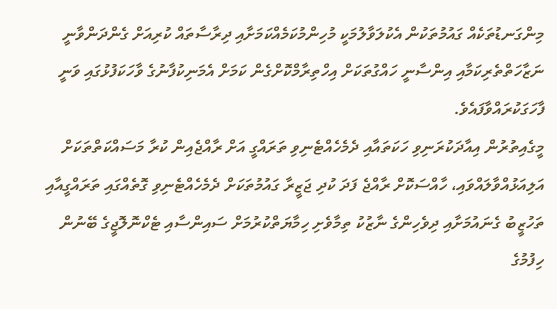މިންގަނޑުތަކެއް ގައުމުތަކުން އެކުލަވާލުމަކީ މުހިންމުކަމެއްކަމަށާއި ދިރާސާތައް ކުރިއަށް ގެންދަންވާނީ ނަޒާހަތްތެރިކަމާއި އިންސާނީ ހައްގުތަކަށް އިހްތިރާމްކޮށްގެން ކަމަށް އެމަނިކުފާނުގެ ވާހަކަފުޅުގައި ވަނީ ފާހަގަކުރައްވާފައެވެ.
މީގެއިތުރުން އިއާދަކުރަނިވި ހަކަތައާއި ދެމެހެއްޓެނިވި ތަރައްގީ އަށް ރާއްޖެއިން ކުރާ މަސައްކަތްތަކަށް އަލިއަޅުއްވާލައްވައި، ހާއްސަކޮށް ރާއްޖެ ފަދަ ކުދި ޖަޒީރާ ގައުމުތަކަށް ދެމެހެއްޓެނިވި ގޮތެއްގައި ތަރައްގީއާއި ތަހުޒީބު ގެނައުމަށާއި ދިވެހިންގެ ނާޒުކު ތިމާވެށި ހިމާޔަތްކުރުމަށް ސައިންސާއި ޓެކްނޮލޮޖީގެ ބޭނުން ހިފުމުގެ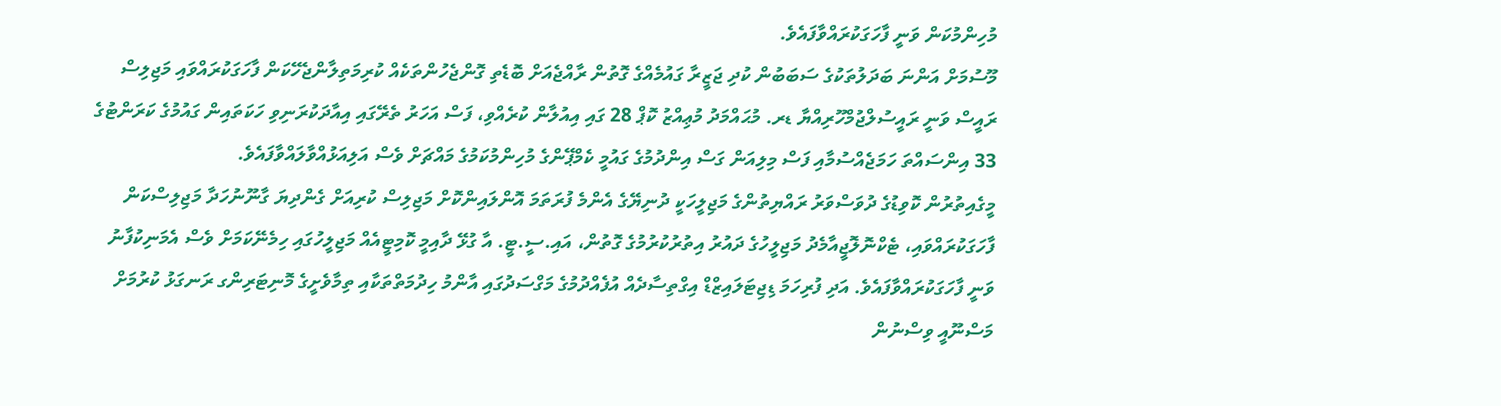މުހިންމުކަން ވަނީ ފާހަގަކުރައްވާފައެވެ.
މޫސުމަށް އަންނަ ބަދަލުތަކުގެ ސަބަބުން ކުދި ޖަޒީރާ ގައުމެއްގެ ގޮތުން ރާއްޖެއަށް ބޮޑެތި ގޮންޖެހުންތަކެއް ކުރިމަތިލާންޖެހޭކަން ފާހަގަކުރައްވައި މަޖިލިސް ރައީސް ވަނީ ރައީސުލްޖުމްހޫރިއްޔާ ޑރ. މުޙައްމަދު މުޢިއްޒު ކޮޕް 28 ގައި އިއުލާން ކުރެއްވި، ފަސް އަހަރު ތެރޭގައި އިއާދަކުރަނިވި ހަކަތައިން ގައުމުގެ ކަރަންޓުގެ 33 އިންސައްތަ ހަމަޖެއްސުމާއި ފަސް މިލިއަން ގަސް އިންދުމުގެ ގައުމީ ކެމްޕޭންގެ މުހިންމުކަމުގެ މައްޗަށް ވެސް އަލިއަޅުއްވާލައްވާފައެވެ.
މީގެއިތުރުން ކޮވިޑުގެ ދުވަސްވަރު ރައްޔިތުންގެ މަޖިލީހަކީ ދުނިޔޭގެ އެންމެ ފުރަތަމަ އޮންލައިންކޮށް މަޖިލިސް ކުރިއަށް ގެންދިޔަ ގާނޫނުހަދާ މަޖިލިސްކަން ފާހަގަކުރައްވައި، ޓެކްނޮލޮޖީއާމެދު މަޖިލީހުގެ ދައުރު އިތުރުކުރުމުގެ ގޮތުން، އައި.ސީ.ޓީ. އާ ގުޅޭ ދާއިމީ ކޮމިޓީއެއް މަޖިލީހުގައި ހިމެނޭކަމަށް ވެސް އެމަނިކުފާނު ވަނީ ފާހަގަކުރައްވާފައެވެ. އަދި ފުރިހަމަ ޑިޖިޓަލައިޒްޑް އިގްތިސާދެއް އުފެއްދުމުގެ މަގްސަދުގައި އާންމު ހިދުމަތްތަކާއި ތިމާވެށީގެ މޮނިޓަރިންގ ރަނގަޅު ކުރުމަށް މަސްނޫއީ ވިސްނުން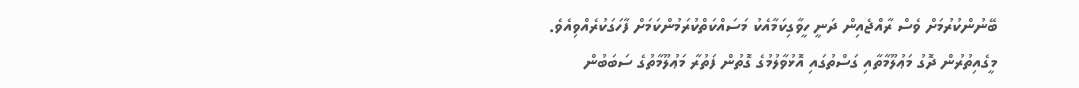ބޭނުންކުރުމަށް ވެސް ރާއްޖެއިން ދަނީ ހީވާގިކަމާއެކު މަސައްކަތްކުރަމުންކަމަށް ފާހަގަކުރެއްވިއެވެ.
މީގެއިތުރުން ދޮގު މަޢުލޫމާތާއި ގަސްތުގައި އޮޅުވާލުމުގެ ގޮތުން ފަތުރާ މަޢުލޫމާތުގެ ސަބަބުން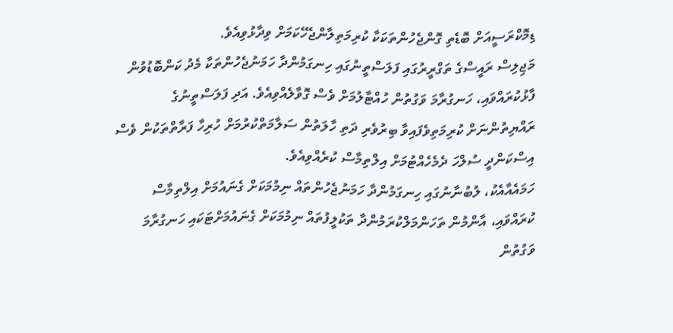ޑިމޮކްރަސީއަށް ބޮޑެތި ގޮންޖެހުންތަކަކާ ކުރިމަތިލާންޖެހޭކަމަށް ވިދާޅުވިއެވެ.
މަޖިލިސް ރައީސްގެ ތަގްރީރުގައި ފަލަސްތީނުގައި ހިނގަމުންދާ ހަމަނުޖެހުންތަކާ މެދު ކަންބޮޑުވުން ފާޅުކުރައްވައި، ހަނގުރާމަ ވަގުތުން ހުއްޓާލުމަށް ވެސް ގޮވާލެއްވިއެވެ. އަދި ފަލަސްތީނުގެ ރައްޔިތުންނަށް ކުރިމަތިވެފައިވާ ބިރުވެރި ދަތި ހާލަތުން ސަލާމަތްކުރުމަށް ހުރިހާ ފަރާތްތަކުން ވެސް އިސްކަންދީ ސުލްހަ ދެމެހެއްޓުމަށް އިލްތިމާސް ކުރެއްވިއެވެ.
ހަމައެއާއެކު، ލުބުނާނުގައި ހިނގަމުންދާ ހަމަނުޖެހުންތައް ނިމުމަކަށް ގެނައުމަށް އިލްތިމާސް ކުރައްވައި، އާންމުން ތަހަންމަލްކުރަމުންދާ ތަކުލީފުތައް ނިމުމަކަށް ގެނައުމަށްޓަކައި ހަނގުރާމަ ވަގުތުން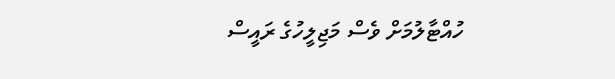ހުއްޓާލުމަށް ވެސް މަޖިލީހުގެ ރައީސް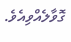ގޮވާލެއްވިއެވެ.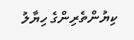ކިޔުންތެރިންގެ ހިޔާލު